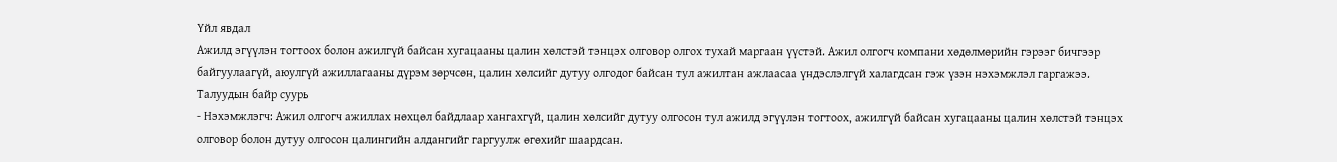Үйл явдал
Ажилд эгүүлэн тогтоох болон ажилгүй байсан хугацааны цалин хөлстэй тэнцэх олговор олгох тухай маргаан үүстэй. Ажил олгогч компани хөдөлмөрийн гэрээг бичгээр байгуулаагүй, аюулгүй ажиллагааны дүрэм зөрчсөн, цалин хөлсийг дутуу олгодог байсан тул ажилтан ажлаасаа үндэслэлгүй халагдсан гэж үзэн нэхэмжлэл гаргажээ.
Талуудын байр суурь
- Нэхэмжлэгч: Ажил олгогч ажиллах нөхцөл байдлаар хангахгүй, цалин хөлсийг дутуу олгосон тул ажилд эгүүлэн тогтоох, ажилгүй байсан хугацааны цалин хөлстэй тэнцэх олговор болон дутуу олгосон цалингийн алдангийг гаргуулж өгөхийг шаардсан.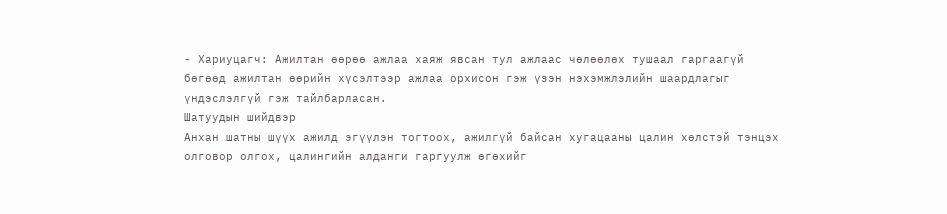- Хариуцагч: Ажилтан өөрөө ажлаа хаяж явсан тул ажлаас чөлөөлөх тушаал гаргаагүй бөгөөд ажилтан өөрийн хүсэлтээр ажлаа орхисон гэж үзэн нэхэмжлэлийн шаардлагыг үндэслэлгүй гэж тайлбарласан.
Шатуудын шийдвэр
Анхан шатны шүүх ажилд эгүүлэн тогтоох, ажилгүй байсан хугацааны цалин хөлстэй тэнцэх олговор олгох, цалингийн алданги гаргуулж өгөхийг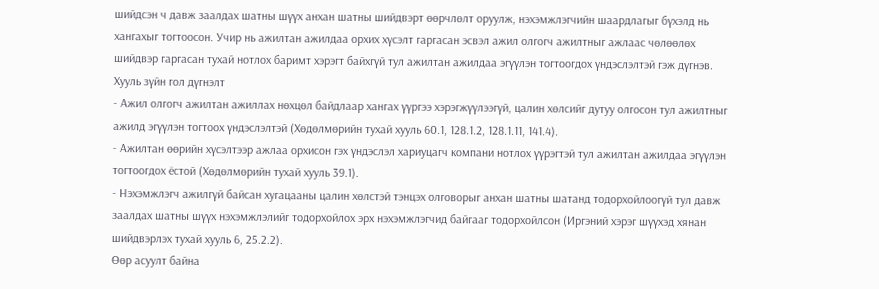шийдсэн ч давж заалдах шатны шүүх анхан шатны шийдвэрт өөрчлөлт оруулж, нэхэмжлэгчийн шаардлагыг бүхэлд нь хангахыг тогтоосон. Учир нь ажилтан ажилдаа орхих хүсэлт гаргасан эсвэл ажил олгогч ажилтныг ажлаас чөлөөлөх шийдвэр гаргасан тухай нотлох баримт хэрэгт байхгүй тул ажилтан ажилдаа эгүүлэн тогтоогдох үндэслэлтэй гэж дүгнэв.
Хууль зүйн гол дүгнэлт
- Ажил олгогч ажилтан ажиллах нөхцөл байдлаар хангах үүргээ хэрэгжүүлээгүй, цалин хөлсийг дутуу олгосон тул ажилтныг ажилд эгүүлэн тогтоох үндэслэлтэй (Хөдөлмөрийн тухай хууль 60.1, 128.1.2, 128.1.11, 141.4).
- Ажилтан өөрийн хүсэлтээр ажлаа орхисон гэх үндэслэл хариуцагч компани нотлох үүрэгтэй тул ажилтан ажилдаа эгүүлэн тогтоогдох ёстой (Хөдөлмөрийн тухай хууль 39.1).
- Нэхэмжлэгч ажилгүй байсан хугацааны цалин хөлстэй тэнцэх олговорыг анхан шатны шатанд тодорхойлоогүй тул давж заалдах шатны шүүх нэхэмжлэлийг тодорхойлох эрх нэхэмжлэгчид байгааг тодорхойлсон (Иргэний хэрэг шүүхэд хянан шийдвэрлэх тухай хууль 6, 25.2.2).
Өөр асуулт байна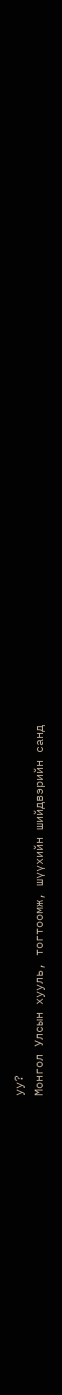уу?
Монгол Улсын хууль, тогтоомж, шүүхийн шийдвэрийн санд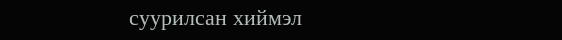суурилсан хиймэл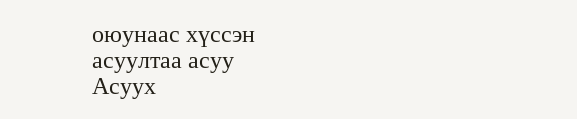оюунаас хүссэн асуултаа асуу
Асуух